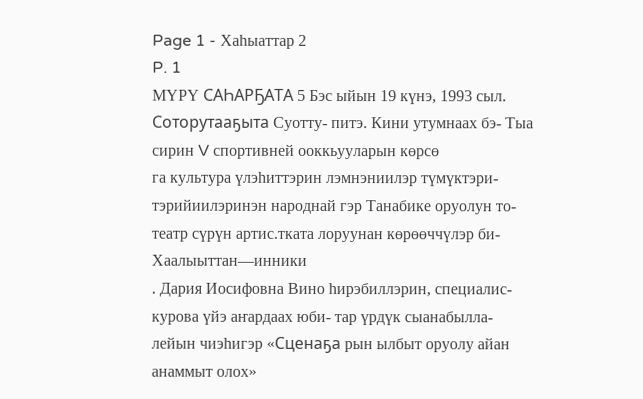Page 1 - Хаһыаттар 2
P. 1
МҮРҮ САҺАРҔАТА 5 Бэс ыйын 19 күнэ, 1993 сыл.
Соторутааҕыта Суотту- питэ. Кини утумнаах бэ- Тыа сирин V спортивней ооккьууларын көрсө
га культура үлэһиттэрин лэмнэниилэр түмүктэри-
тэрийиилэринэн народнай гэр Танабике оруолун то-
театр сүрүн артис.тката лоруунан көрөөччүлэр би- Хаалыыттан—инники
. Дария Иосифовна Вино һирэбиллэрин, специалис-
курова үйэ аҥардаах юби- тар үрдүк сыанабылла-
лейын чиэһигэр «Сценаҕа рын ылбыт оруолу айан
анаммыт олох»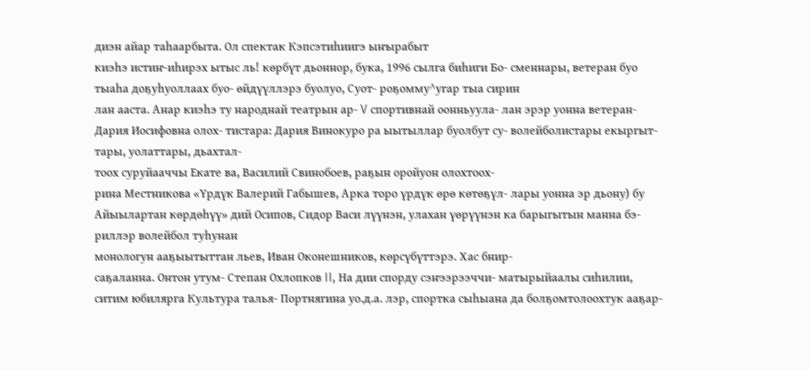диэн айар таһаарбыта. Ол спектак Кэпсэтиһиигэ ыҥырабыт
киэһэ истиҥ-иһирэх ытыс ль! көрбүт дьоннор, бука, 1996 сылга биһиги Бо- сменнары, ветеран буо
тыаһа доҕуһуоллаах буо- өйдүүллэрэ буолуо, Суот- роҕомму^угар тыа сирин
лан ааста. Анар киэһэ ту народнай театрын ар- V спортивнай оонньуула- лан эрэр уонна ветеран-
Дария Иосифовна олох- тистара: Дария Винокуро ра ыытыллар буолбут су- волейболистары екыргыт-
тары, уолаттары, дьахтал-
тоох суруйааччы Екате ва, Василий Свинобоев, раҕын оройуон олохтоох-
рина Местникова «Үрдүк Валерий Габышев, Арка торо үрдүк өрө көтөҕүл- лары уонна эр дьону) бу
Айыылартан көрдөһүү» дий Осипов, Сидор Васи лүүнэн, улахан үөрүүнэн ка барыгытын манна бэ-
риллэр волейбол туһунан
монологун ааҕыытыттан льев, Иван Оконешников, көрсүбүттэрэ. Хас бнир-
саҕаланна. Онтон утум- Степан Охлопков II, На дии спорду сэҥээрээччи- матырыйаалы сиһилии,
ситим юбилярга Культура талья- Портнягина уо.д.а. лэр, спортка сыһыана да болҕомтолоохтук ааҕар-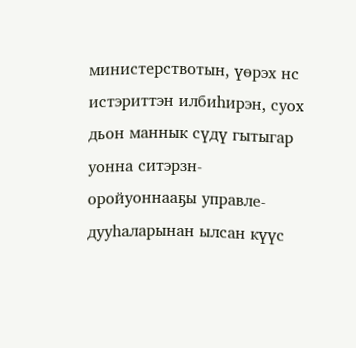министерствотын, үөрэх нс истэриттэн илбиһирэн, суох дьон маннык сүдү гытыгар уонна ситэрзн-
оройуоннааҕы управле- дууһаларынан ылсан күүс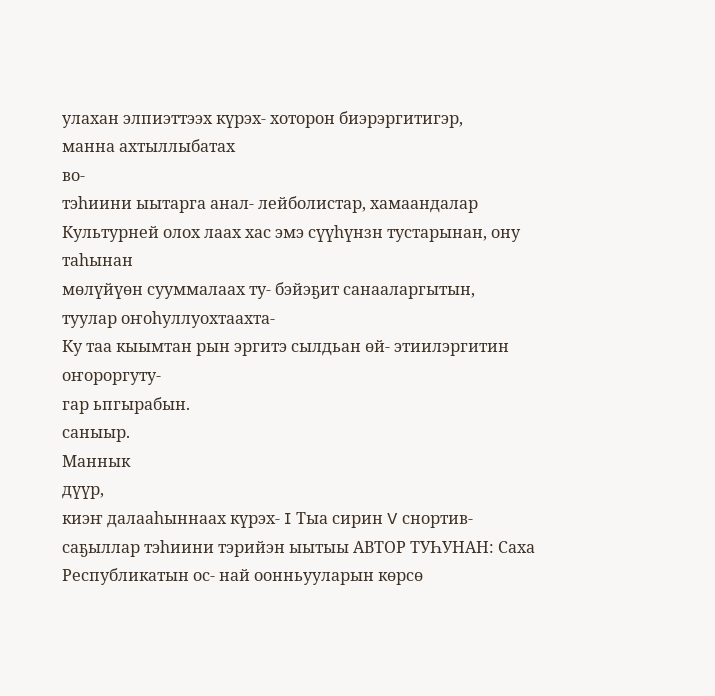улахан элпиэттээх күрэх- хоторон биэрэргитигэр,
манна ахтыллыбатах
во-
тэһиини ыытарга анал- лейболистар, хамаандалар
Культурней олох лаах хас эмэ сүүһүнзн тустарынан, ону таһынан
мөлүйүөн сууммалаах ту- бэйэҕит санааларгытын,
туулар оҥоһуллуохтаахта-
Ку таа кыымтан рын эргитэ сылдьан өй- этиилэргитин оҥороргуту-
гар ьпгырабын.
саныыр.
Маннык
дүүр,
киэҥ далааһыннаах күрэх- I Тыа сирин V снортив-
саҕыллар тэһиини тэрийэн ыытыы АВТОР ТУҺУНАН: Саха Республикатын ос- най оонньууларын көрсө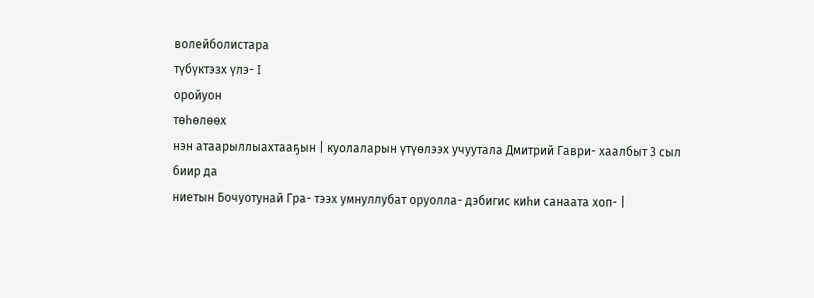волейболистара
түбүктэзх үлэ- I
оройуон
төһөлөөх
нэн атаарыллыахтааҕын | куолаларын үтүөлээх учуутала Дмитрий Гаври- хаалбыт 3 сыл биир да
ниетын Бочуотунай Гра- тээх умнуллубат оруолла- дэбигис киһи санаата хоп- |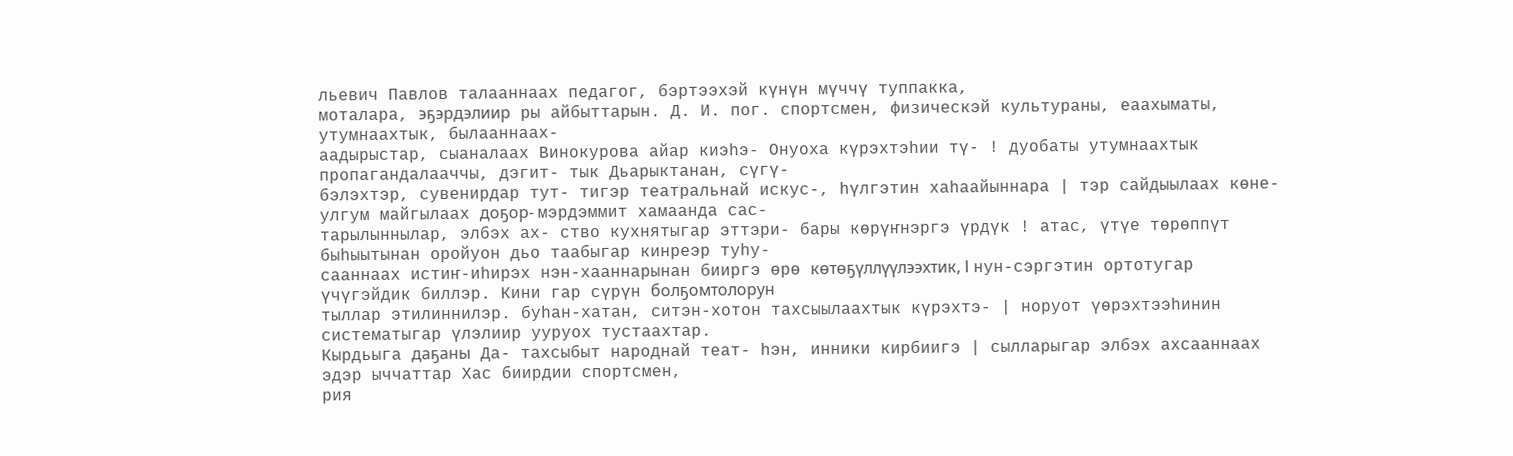льевич Павлов талааннаах педагог, бэртээхэй күнүн мүччү туппакка,
моталара, эҕэрдэлиир ры айбыттарын. Д. И. пог. спортсмен, физическэй культураны, еаахыматы, утумнаахтык, былааннаах-
аадырыстар, сыаналаах Винокурова айар киэһэ- Онуоха күрэхтэһии тү- ! дуобаты утумнаахтык пропагандалааччы, дэгит- тык Дьарыктанан, сүгү-
бэлэхтэр, сувенирдар тут- тигэр театральнай искус-, һүлгэтин хаһаайыннара | тэр сайдыылаах көне-улгум майгылаах доҕор- мэрдэммит хамаанда сас-
тарылыннылар, элбэх ах- ство кухнятыгар эттэри- бары көрүҥнэргэ үрдүк ! атас, үтүе төрөппүт быһыытынан оройуон дьо таабыгар кинреэр туһу-
сааннаах истиҥ-иһирэх нэн-хааннарынан бииргэ өрө көтөҕүллүүлээхтик, I нун-сэргэтин ортотугар үчүгэйдик биллэр. Кини гар сүрүн болҕомтолорун
тыллар этилиннилэр. буһан-хатан, ситэн-хотон тахсыылаахтык күрэхтэ- | норуот үөрэхтээһинин систематыгар үлэлиир ууруох тустаахтар.
Кырдьыга даҕаны Да- тахсыбыт народнай теат- һэн, инники кирбиигэ | сылларыгар элбэх ахсааннаах эдэр ыччаттар Хас биирдии спортсмен,
рия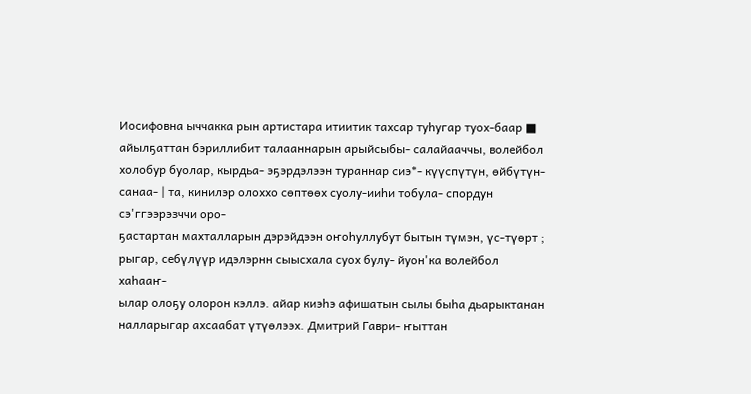Иосифовна ыччакка рын артистара итиитик тахсар туһугар туох-баар ■ айылҕаттан бэриллибит талааннарын арыйсыбы- салайааччы, волейбол
холобур буолар, кырдьа- эҕэрдэлээн тураннар сиэ*- күүспүтүн, өйбүтүн-санаа- | та, кинилэр олоххо сөптөөх суолу-ииһи тобула- спордун сэ'ггээрэзччи оро-
ҕастартан махталларын дэрэйдээн оҥоһуллубут бытын түмэн, үс-түөрт ; рыгар, себүлүүр идэлэрнн сыысхала суох булу- йуон'ка волейбол хаһааҥ-
ылар олоҕу олорон кэллэ. айар киэһэ афишатын сылы быһа дьарыктанан налларыгар ахсаабат үтүөлээх. Дмитрий Гаври- ҥыттан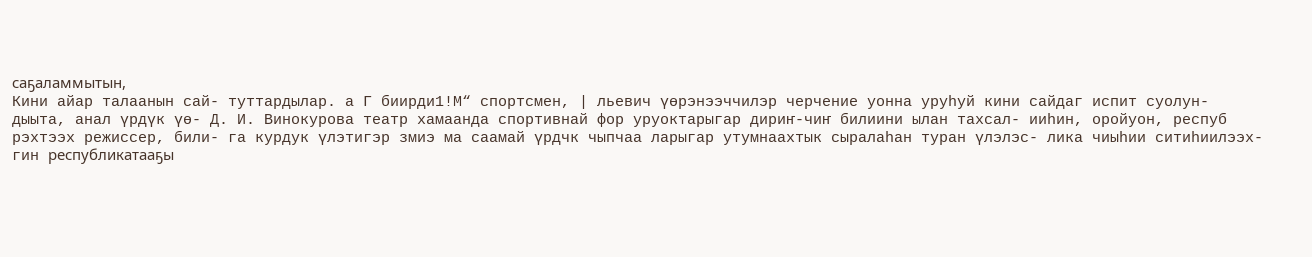саҕаламмытын,
Кини айар талаанын сай- туттардылар. а Г биирди1!М“ спортсмен, | льевич үөрэнээччилэр черчение уонна уруһуй кини сайдаг испит суолун-
дыыта, анал үрдүк үө- Д. И. Винокурова театр хамаанда спортивнай фор уруоктарыгар дириҥ-чиҥ билиини ылан тахсал- ииһин, оройуон, респуб
рэхтээх режиссер, били- га курдук үлэтигэр змиэ ма саамай үрдчк чыпчаа ларыгар утумнаахтык сыралаһан туран үлэлэс- лика чиыһии ситиһиилээх-
гин республикатааҕы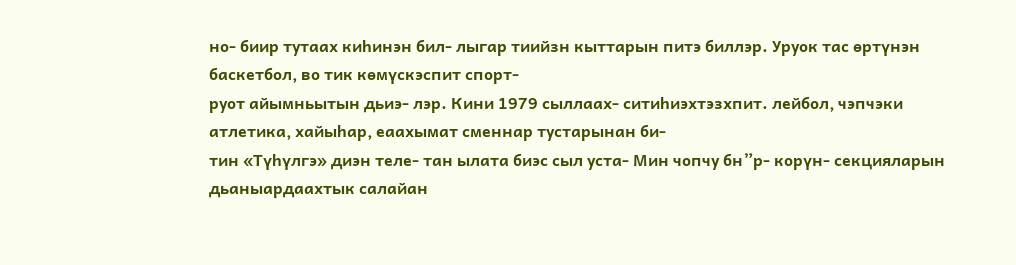но- биир тутаах киһинэн бил- лыгар тиийзн кыттарын питэ биллэр. Уруок тас өртүнэн баскетбол, во тик көмүскэспит спорт-
руот айымньытын дьиэ- лэр. Кини 1979 сыллаах- ситиһиэхтэзхпит. лейбол, чэпчэки атлетика, хайыһар, еаахымат сменнар тустарынан би-
тин «Түһүлгэ» диэн теле- тан ылата биэс сыл уста- Мин чопчу бн”р- корүн- секцияларын дьаныардаахтык салайан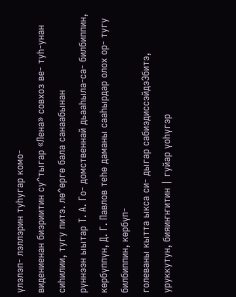үлэлэп- лэллэрин туһугар комо-
видениенан биэриитин су^тыгар «Лена» совхоз ве- туһ-унан сиһилии, тугу питэ. лө^өргө бала санаабынан
рүннээн ыытар Т. А. Го- домственнай дьааһыла-са- билбиппин, көрбүппүн, Д. Г. Павлов теһө даманы сааһырдар олох ор- тугу билбиппин, көрбүп-
голеваны кытта ыкса си- дыгар сабиэдиссэйдэЭбитэ, уруккутун, бияиҥҥитин | гуйар үоһүгэр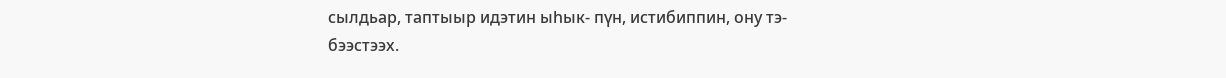сылдьар, таптыыр идэтин ыһык- пүн, истибиппин, ону тэ-
бээстээх.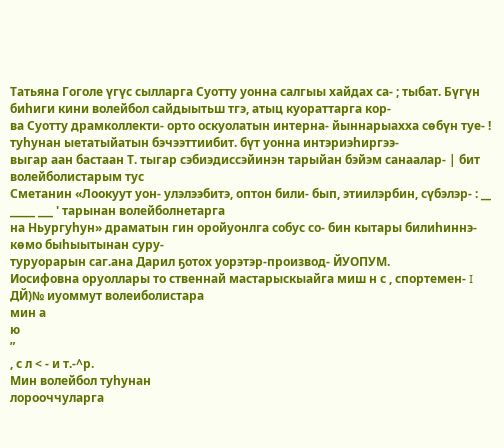Татьяна Гоголе үгүс сылларга Суотту уонна салгыы хайдах са- ; тыбат. Бүгүн биһиги кини волейбол сайдыытьш тгэ, атыц куораттарга кор-
ва Суотту драмколлекти- орто оскуолатын интерна- йыннарыахха сөбүн туе- ! туһунан ыетатыйатын бэчээттиибит. бүт уонна интэриэһиргээ-
выгар аан бастаан Т. тыгар сэбиэдиссэйинэн тарыйан бэйэм санаалар- | бит волейболистарым тус
Сметанин «Лоокуут уон- улэлээбитэ, оптон били- бып, этиилэрбин, сүбэлэр- : __ _____ ___ ' тарынан волейболнетарга
на Ньургуһун» драматын гин оройуонлга собус со- бин кытары билиһиннэ- көмо быһыытынан суру-
туруорарын саг.ана Дарил ҕотох уорэтэр-производ- ЙУОПУМ.
Иосифовна оруоллары то ственнай мастарыскыайга миш н с , спортемен- I ДЙ)№ иуоммут волеиболистара
мин а
ю
”
, с л < - и т.-^р.
Мин волейбол туһунан
лорооччуларга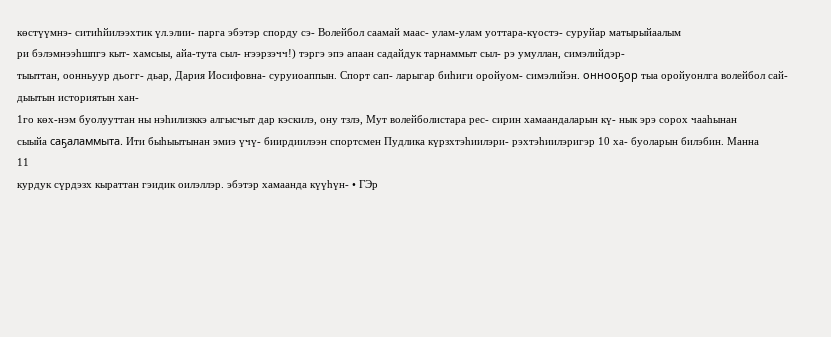көстүүмнэ- ситиһйилээхтик үл.элии- парга эбэтэр спорду сэ- Волейбол саамай маас- улам-улам уоттара-күостэ- суруйар матырыйаалым
ри бэлэмнээһшпгэ кыт- хамсыы, айа-тута сыл- ҥээрзэчч!) тэргэ эпэ апаан садайдук тарнаммыт сыл- рэ умуллан, симэлийдэр-
тыыттан, оонньуур дьогг- дьар, Дария Иосифовна- суруиоаппын. Спорт сап- ларыгар биһиги оройуом- симэлийэн. оннооҕор тыа оройуонлга волейбол сай-
дыытын историятын хан-
1го көх-нэм буолууттан ны нэһилизккэ алгысчыт дар кэскилэ, ону тзлэ, Мут волейболистара рес- сирин хамаандаларын кү- нык эрэ сорох чааһынан
сыыйа саҕаламмыта. Ити быһыытынан эмиэ үчү- биирдиилээн спортсмен Пудлика күрзхтэһиилэри- рэхтэһиилэригэр 10 ха- буоларын билэбин. Манна
11
курдук сүрдэзх кыраттан гэидик оилэллэр. эбэтэр хамаанда күүһүн- • ГЭр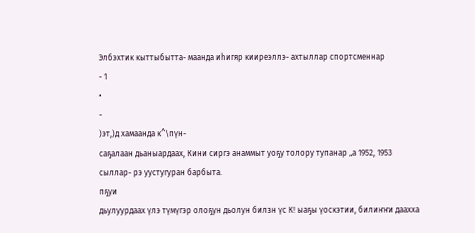Элбэхтик кыттыбытта- маанда иһигяр кииреэллэ- ахтыллар спортсменнар
- 1
•
-
)эт,)д хамаанда к^\пүн-
саҕалаан дьаныардаах, Кини сиргэ анаммыт уоҕу толору тупанар „а 1952, 1953 сыллар- рэ уустугуран барбыта.
пҕуи
дьулуурдаах үлэ түмүгэр олоҕун дьолун билзн үс К! ыаҕы үоскэтии, билиҥҥи даахха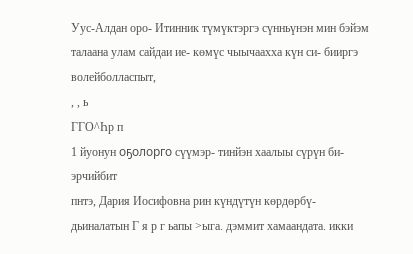Уус-Алдан оро- Итинник түмүктэргэ сүнньүнэн мин бэйэм
талаана улам сайдаи ие- көмүс чыычаахха күн си- бииргэ волейболласпыт,
, , ь
ГГО^Һр п
1 йуонун оҕолорго сүүмэр- тинйэн хаалыы сүрүн би- эрчийбит
пнтэ, Дария Иосифовна рин күндүтүн көрдөрбү- дьиналатын Г я р г ьапы >ыга. дэммит хамаандата. икки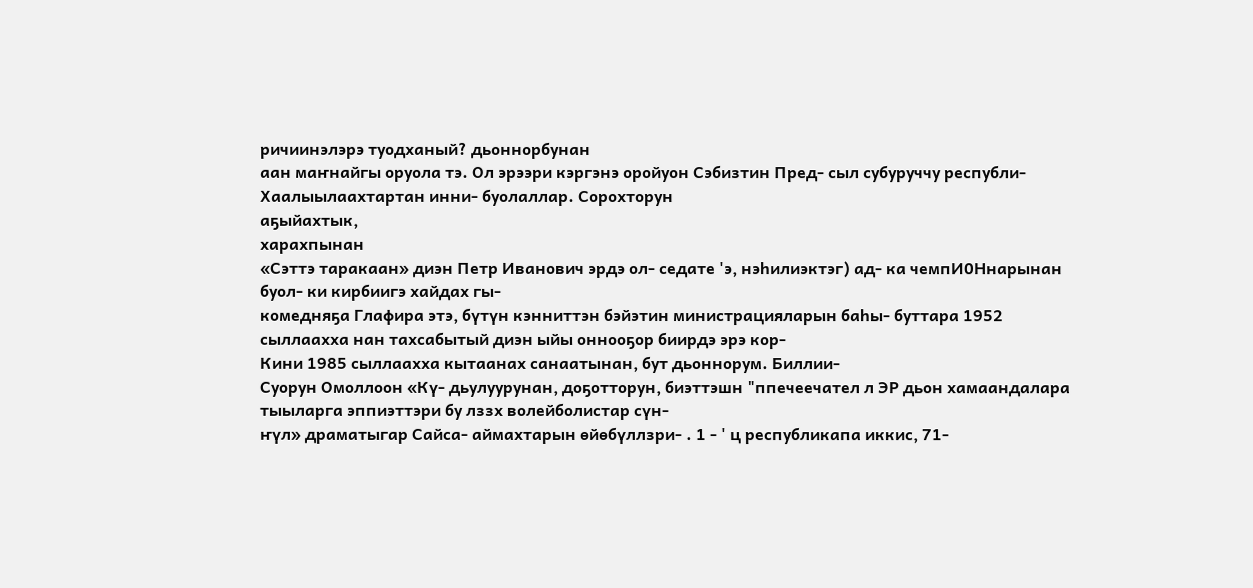ричиинэлэрэ туодханый? дьоннорбунан
аан маҥнайгы оруола тэ. Ол эрээри кэргэнэ оройуон Сэбизтин Пред- сыл субуруччу республи- Хаалыылаахтартан инни- буолаллар. Сорохторун
аҕыйахтык,
харахпынан
«Сэттэ таракаан» диэн Петр Иванович эрдэ ол- седате 'э, нэһилиэктэг) ад- ка чемпИ0Ннарынан буол- ки кирбиигэ хайдах гы-
комедняҕа Глафира этэ, бүтүн кэнниттэн бэйэтин министрацияларын баһы- буттара 1952 сыллаахха нан тахсабытый диэн ыйы оннооҕор биирдэ эрэ кор-
Кини 1985 сыллаахха кытаанах санаатынан, бут дьоннорум. Биллии-
Суорун Омоллоон «Кү- дьулуурунан, доҕотторун, биэттэшн "ппечеечател л ЭР дьон хамаандалара тыыларга эппиэттэри бу лззх волейболистар сүн-
ҥүл» драматыгар Сайса- аймахтарын өйөбүллзри- . 1 - ' ц республикапа иккис, 71-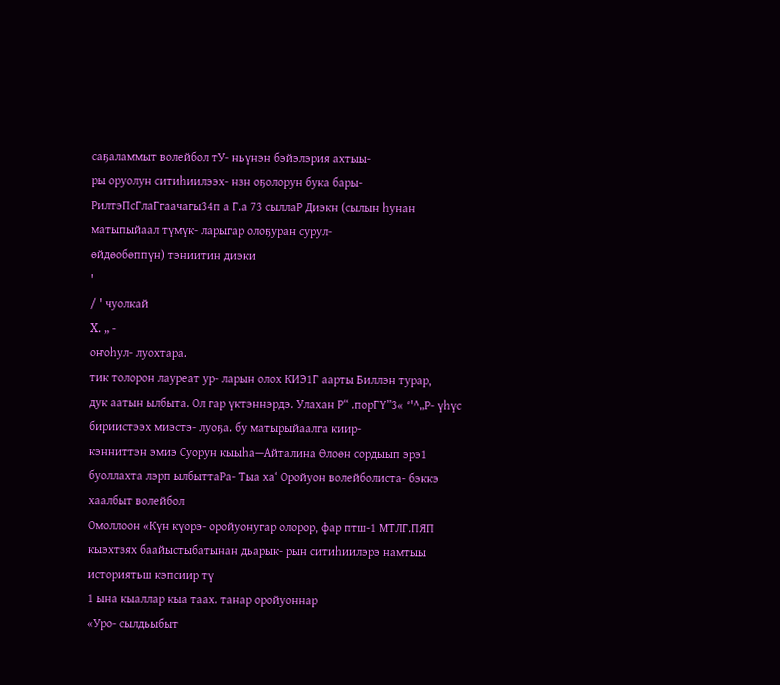саҕаламмыт волейбол тУ- ньүнэн бэйэлэрия ахтыы-
ры оруолун ситиһиилээх- нзн оҕолорун бука бары- РилтэПсГлаГгаачагы34п а Г.а 73 сыллаР Диэкн (сылын һунан матыпыйаал түмүк- ларыгар олоҕуран сурул-
өйдөобөппүн) тэниитин диэки
'
/ ' чуолкай
X. „ -
оҥоһул- луохтара.
тик толорон лауреат ур- ларын олох КИЭ1Г аарты Биллэн турар,
дук аатын ылбыта. Ол гар үктэннэрдэ. Улахан Р“ .порГҮ”3« °'^„Р- үһүс бириистээх миэстэ- луоҕа. бу матырыйаалга киир-
кэнниттэн эмиэ Суорун кыыһа—Айталина Өлоөн сордыып эрэ1 буоллахта лэрп ылбыттаРа- Тыа ха‘ Оройуон волейболиста- бэккэ хаалбыт волейбол
Омоллоон «Күн күорэ- оройуонугар олорор, фар птш-1 МТЛГ.ПЯП кыэхтзях баайыстыбатынан дьарык- рын ситиһиилэрэ намтыы историятьш кэпсиир тү
1 ына кыаллар кыа таах. танар оройуоннар
«Уро- сылдьыбыт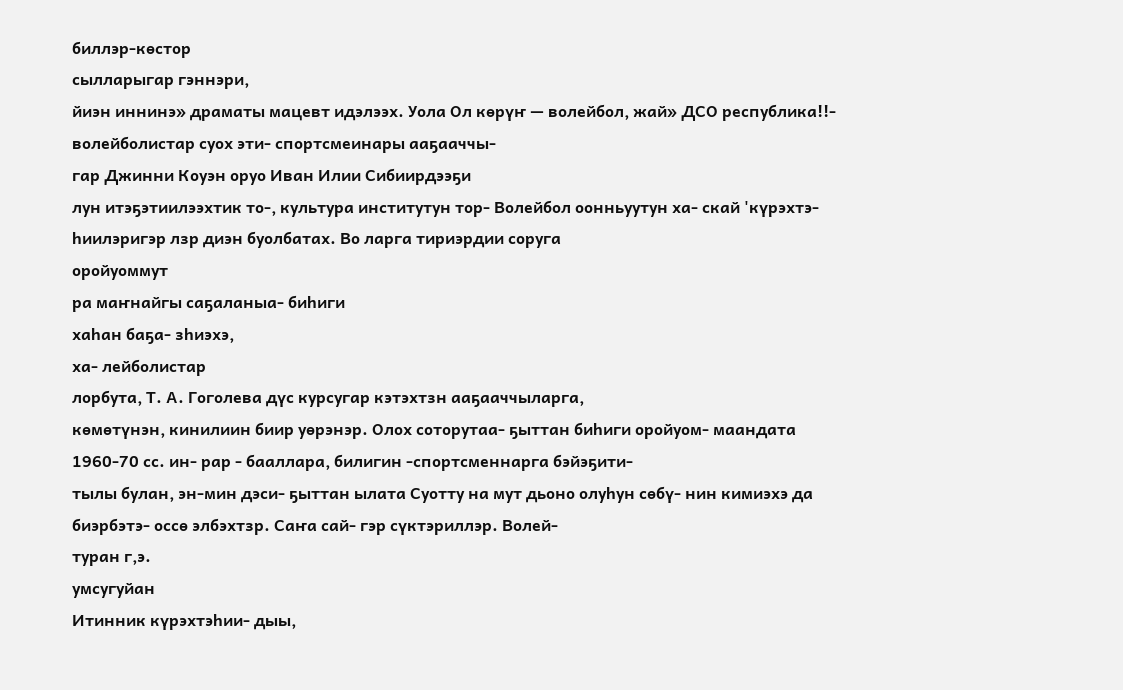биллэр-көстор
сылларыгар гэннэри,
йиэн иннинэ» драматы мацевт идэлээх. Уола Ол көрүҥ — волейбол, жай» ДСО республика!!- волейболистар суох эти- спортсмеинары ааҕааччы-
гар Джинни Коуэн оруо Иван Илии Сибиирдээҕи
лун итэҕэтиилээхтик то-, культура институтун тор- Волейбол оонньуутун ха- скай 'күрэхтэ-һиилэригэр лзр диэн буолбатах. Во ларга тириэрдии соруга
оройуоммут
ра маҥнайгы саҕаланыа- биһиги
хаһан баҕа- зһиэхэ,
ха- лейболистар
лорбута, Т. А. Гоголева дүс курсугар кэтэхтзн ааҕааччыларга,
көмөтүнэн, кинилиин биир уөрэнэр. Олох соторутаа- ҕыттан биһиги оройуом- маандата 1960-70 сс. ин- рар - бааллара, билигин -спортсменнарга бэйэҕити-
тылы булан, эн-мин дэси- ҕыттан ылата Суотту на мут дьоно олуһун сөбү- нин кимиэхэ да биэрбэтэ- оссө элбэхтзр. Саҥа сай- гэр сүктэриллэр. Волей-
туран г,э.
умсугуйан
Итинник күрэхтэһии- дыы,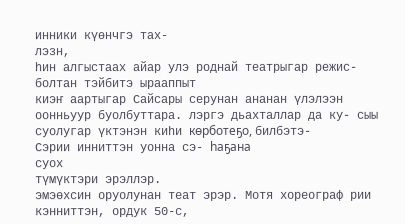инники күөнчгэ тах-
лэзн,
һин алгыстаах айар улэ роднай театрыгар режис- болтан тэйбитэ ырааппыт
киэҥ аартыгар Сайсары серунан ананан үлэлээн оонньуур буолбуттара. лэргэ дьахталлар да ку- сыы суолугар үктэнэн киһи көрботеҕо, билбэтэ-
Сэрии инниттэн уонна сэ- һаҕана
суох
түмүктэри эрэллэр.
эмэөхсин оруолунан теат эрэр. Мотя хореограф рии кэнниттэн, ордук 50-с,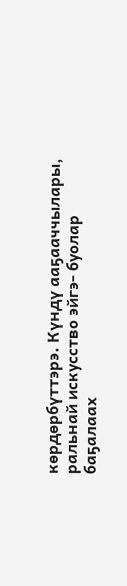көрдөрбүттэрэ. Күндү ааҕааччылары,
ральнай искусство эйгэ- буолар баҕалаах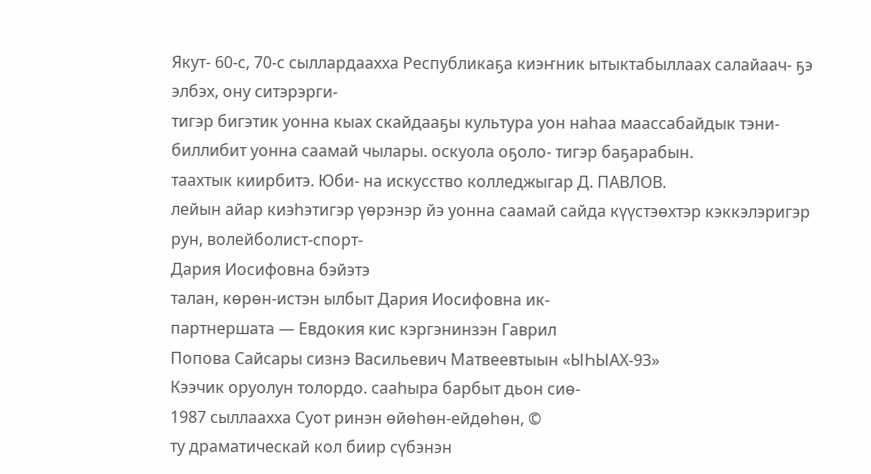Якут- 60-с, 70-с сыллардаахха Республикаҕа киэҥник ытыктабыллаах салайаач- ҕэ элбэх, ону ситэрэрги-
тигэр бигэтик уонна кыах скайдааҕы культура уон наһаа маассабайдык тэни- биллибит уонна саамай чылары. оскуола оҕоло- тигэр баҕарабын.
таахтык киирбитэ. Юби- на искусство колледжыгар Д. ПАВЛОВ.
лейын айар киэһэтигэр үөрэнэр йэ уонна саамай сайда күүстэөхтэр кэккэлэригэр рун, волейболист-спорт-
Дария Иосифовна бэйэтэ
талан, көрөн-истэн ылбыт Дария Иосифовна ик-
партнершата — Евдокия кис кэргэнинзэн Гаврил
Попова Сайсары сизнэ Васильевич Матвеевтыын «ЫҺЫАХ-93»
Кээчик оруолун толордо. сааһыра барбыт дьон сиө-
1987 сыллаахха Суот ринэн өйөһөн-ейдөһөн, ©
ту драматическай кол биир сүбэнэн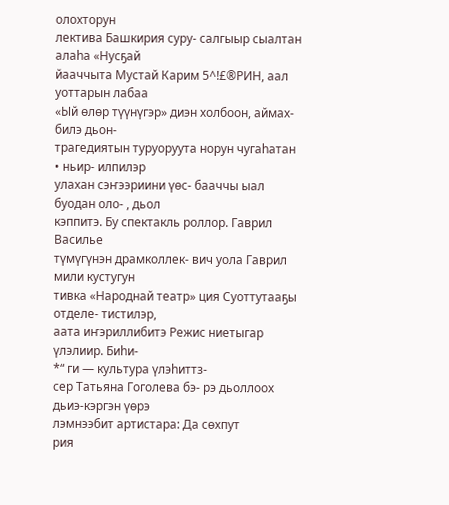олохторун
лектива Башкирия суру- салгыыр сыалтан алаһа «Нусҕай
йааччыта Мустай Карим 5^!£®РИН, аал уоттарын лабаа
«Ый өлөр түүнүгэр» диэн холбоон, аймах-билэ дьон-
трагедиятын туруоруута норун чугаһатан • ньир- илпилэр
улахан сэҥээриини үөс- бааччы ыал буодан оло- , дьол
кэппитэ. Бу спектакль роллор. Гаврил Василье
түмүгүнэн драмколлек- вич уола Гаврил мили кустугун
тивка «Народнай театр» ция Суоттутааҕы отделе- тистилэр,
аата иҥэриллибитэ Режис ниетыгар үлэлиир. Биһи-
*“ ги — культура үлэһиттз-
сер Татьяна Гоголева бэ- рэ дьоллоох дьиэ-кэргэн үөрэ
лэмнээбит артистара: Да сөхпут
рия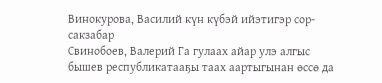Винокурова, Василий күн күбэй ийэтигэр сор- сакзабар
Свинобоев, Валерий Га гулаах айар улэ алгыс
бышев республикатааҕы таах аартыгынан өссө да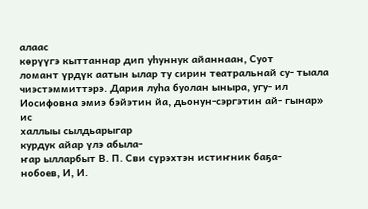алаас
көрүүгэ кыттаннар дип уһуннук айаннаан, Суот
ломант үрдүк аатын ылар ту сирин театральнай су- тыала
чиэстэммиттэрэ. Дария луһа буолан ыныра, угу- ил
Иосифовна эмиэ бэйэтин йа, дьонун-сэргэтин ай- гынар»
ис
халлыы сылдьарыгар
курдук айар үлэ абыла-
ҥар ылларбыт В. П. Сви сүрэхтэн истиҥник баҕа-
нобоев, И, И.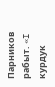Парников рабыт. «I
курдук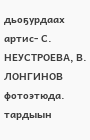дьоҕурдаах артис- С. НЕУСТРОЕВА, В. ЛОНГИНОВ фотоэтюда.
тардыын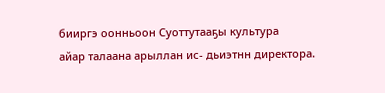бииргэ оонньоон Суоттутааҕы культура
айар талаана арыллан ис- дьиэтнн директора.